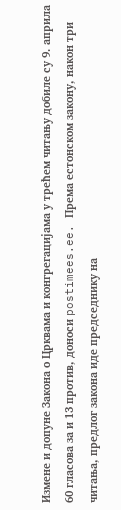Измене и допуне Закона о Црквама и конгрегацијама у трећем читању добиле су 9. априла 60 гласова за и 13 против, доноси postimees.ee. Према естонском закону, након три читања, предлог закона иде председнику на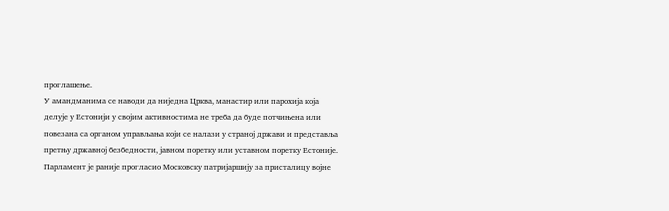проглашење.
У амандманима се наводи да ниједна Црква, манастир или парохија која делује у Естонији у својим активностима не треба да буде потчињена или повезана са органом управљања који се налази у страној држави и представља претњу државној безбедности, јавном поретку или уставном поретку Естоније.
Парламент је раније прогласио Московску патријаршију за присталицу војне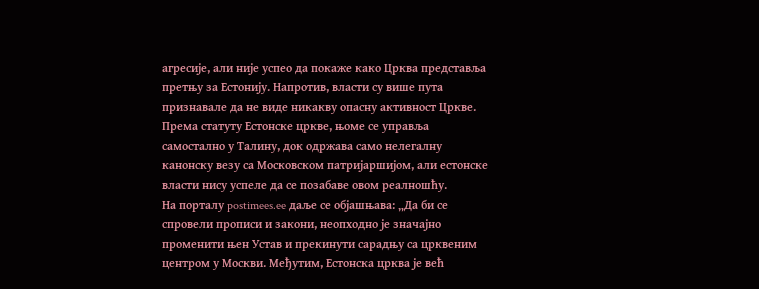агресије, али није успео да покаже како Црква представља претњу за Естонију. Напротив, власти су више пута признавале да не виде никакву опасну активност Цркве. Према статуту Естонске цркве, њоме се управља самостално у Талину, док одржава само нелегалну канонску везу са Московском патријаршијом, али естонске власти нису успеле да се позабаве овом реалношћу.
На порталу postimees.ee даље се објашњава: „Да би се спровели прописи и закони, неопходно је значајно променити њен Устав и прекинути сарадњу са црквеним центром у Москви. Међутим, Естонска црква је већ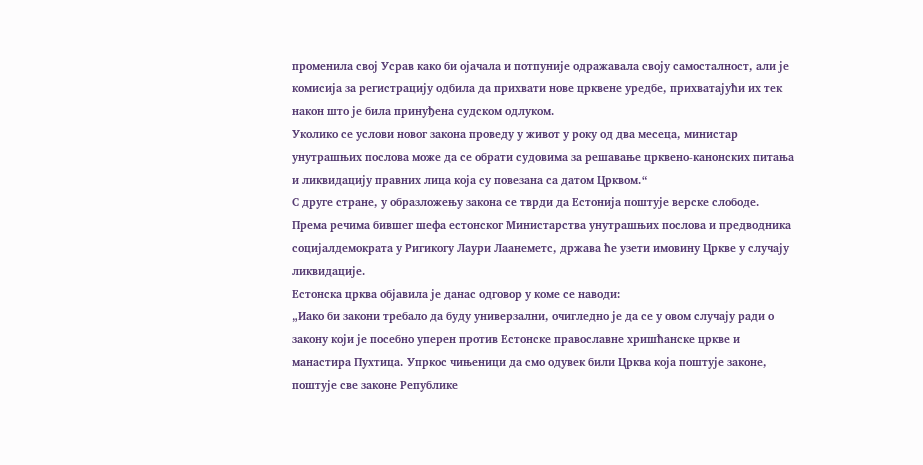променила свој Усрав како би ојачала и потпуније одражавала своју самосталност, али је комисија за регистрацију одбила да прихвати нове црквене уредбе, прихватајући их тек након што је била принуђена судском одлуком.
Уколико се услови новог закона проведу у живот у року од два месеца, министар унутрашњих послова може да се обрати судовима за решавање црквено-канонских питања и ликвидацију правних лица која су повезана са датом Црквом.“
С друге стране, у образложењу закона се тврди да Естонија поштује верске слободе.
Према речима бившег шефа естонског Министарства унутрашњих послова и предводника социјалдемократа у Ригикогу Лаури Лаанеметс, држава ће узети имовину Цркве у случају ликвидације.
Естонска црква објавила је данас одговор у коме се наводи:
„Иако би закони требало да буду универзални, очигледно је да се у овом случају ради о закону који је посебно уперен против Естонске православне хришћанске цркве и манастира Пухтица. Упркос чињеници да смо одувек били Црква која поштује законе, поштује све законе Републике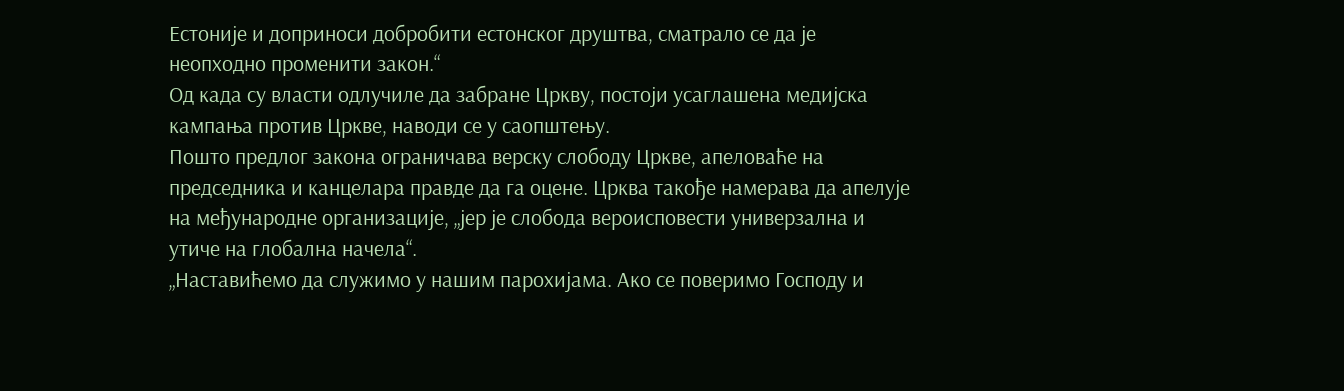Естоније и доприноси добробити естонског друштва, сматрало се да је неопходно променити закон.“
Од када су власти одлучиле да забране Цркву, постоји усаглашена медијска кампања против Цркве, наводи се у саопштењу.
Пошто предлог закона ограничава верску слободу Цркве, апеловаће на председника и канцелара правде да га оцене. Црква такође намерава да апелује на међународне организације, „јер је слобода вероисповести универзална и утиче на глобална начела“.
„Наставићемо да служимо у нашим парохијама. Ако се поверимо Господу и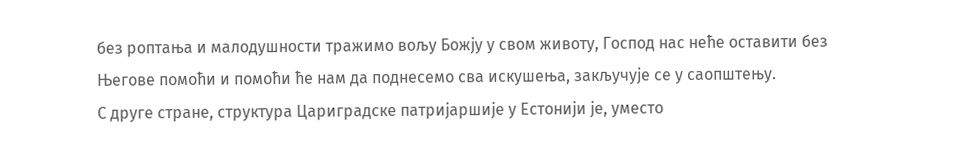без роптања и малодушности тражимо вољу Божју у свом животу, Господ нас неће оставити без Његове помоћи и помоћи ће нам да поднесемо сва искушења, закључује се у саопштењу.
С друге стране, структура Цариградске патријаршије у Естонији је, уместо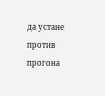да устане против прогона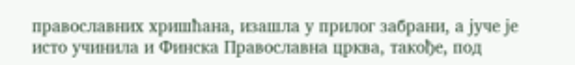православних хришћана, изашла у прилог забрани, а јуче је исто учинила и Финска Православна црква, такође, под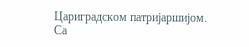Цариградском патријаршијом.
Са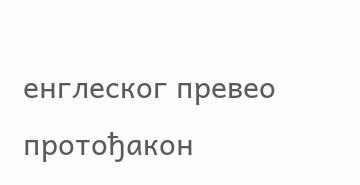енглеског превео протођакон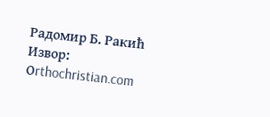Радомир Б. Ракић
Извор: Оrthochristian.com